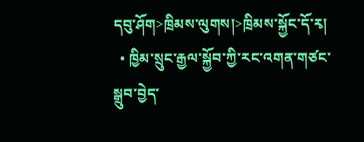དབུ་ཤོག>ཁྲིམས་ལུགས།>ཁྲིམས་སྐྱོང་དོ་རྭ།
  • ཁྱིམ་སྲུང་རྒྱལ་སྐྱོབ་ཀྱི་རང་འགན་གཙང་སྒྲུབ་བྱེད་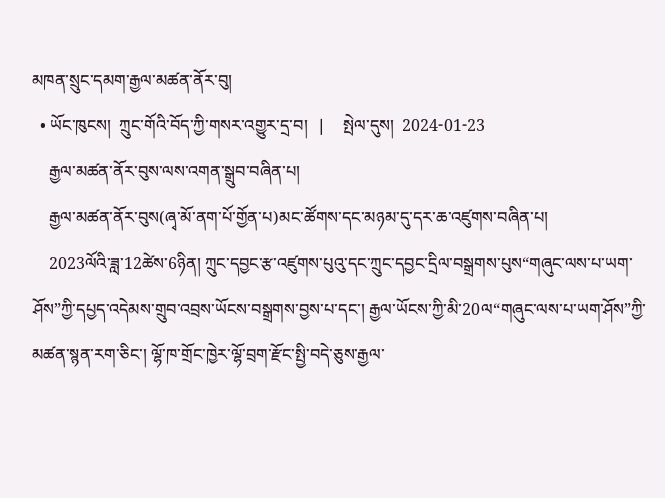མཁན་སྲུང་དམག་རྒྱལ་མཚན་ནོར་བུ།
  • ཡོང་ཁུངས།  ཀྲུང་གོའི་བོད་ཀྱི་གསར་འགྱུར་དྲ་བ།   |     སྤེལ་དུས།  2024-01-23
    རྒྱལ་མཚན་ནོར་བུས་ལས་འགན་སྒྲུབ་བཞིན་པ།
    རྒྱལ་མཚན་ནོར་བུས(ཞྭ་མོ་ནག་པོ་གྱོན་པ)མང་ཚོགས་དང་མཉམ་དུ་དར་ཆ་འཛུགས་བཞིན་པ།
    2023ལོའི་ཟླ་12ཚེས་6ཉིན། ཀྲུང་དབྱང་རྩ་འཛུགས་པུའུ་དང་ཀྲུང་དབྱང་དྲིལ་བསྒྲགས་པུས“གཞུང་ལས་པ་ཡག་ཤོས”ཀྱི་དཔྱད་འདེམས་གྲུབ་འབྲས་ཡོངས་བསྒྲགས་བྱས་པ་དང་། རྒྱལ་ཡོངས་ཀྱི་མི་20ལ“གཞུང་ལས་པ་ཡག་ཤོས”ཀྱི་མཚན་སྙན་རག་ཅིང་། ལྷོ་ཁ་གྲོང་ཁྱེར་ལྷོ་བྲག་རྫོང་སྤྱི་བདེ་ཅུས་རྒྱལ་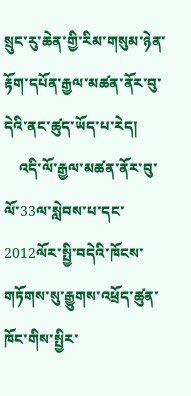སྲུང་རུ་ཆེན་གྱི་རིམ་གསུམ་ཉེན་རྟོག་དཔོན་རྒྱལ་མཚན་ནོར་བུ་དེའི་ནང་ཚུད་ཡོད་པ་རེད།
    འདི་ལོ་རྒྱལ་མཚན་ནོར་བུ་ལོ་33ལ་སླེབས་པ་དང་2012ལོར་སྤྱི་བདེའི་ཁོངས་གཏོགས་སུ་རྒྱུགས་འཕྲོད་ཚུན་ཁོང་གིས་སྤྱིར་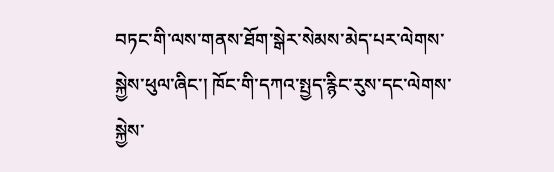བཏང་གི་ལས་གནས་ཐོག་སྒེར་སེམས་མེད་པར་ལེགས་སྐྱེས་ཕུལ་ཞིང་། ཁོང་གི་དཀའ་སྤྱད་རྙིང་རུས་དང་ལེགས་སྐྱེས་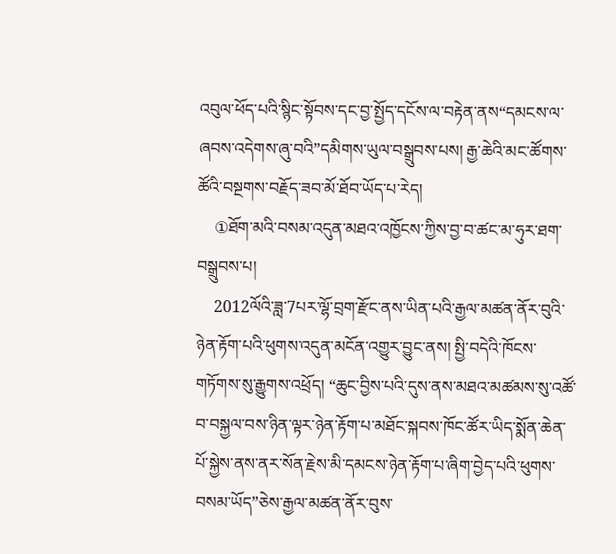འབུལ་ཕོད་པའི་སྙིང་སྟོབས་དང་བྱ་སྤྱོད་དངོས་ལ་བརྟེན་ནས“དམངས་ལ་ཞབས་འདེགས་ཞུ་བའི”དམིགས་ཡུལ་བསྒྲུབས་པས། རྒྱ་ཆེའི་མང་ཚོགས་ཚོའི་བསྔགས་བརྗོད་ཟབ་མོ་ཐོབ་ཡོད་པ་རེད།
    ①ཐོག་མའི་བསམ་འདུན་མཐའ་འཁྱོངས་ཀྱིས་བྱ་བ་ཚང་མ་ཧུར་ཐག་བསྒྲུབས་པ།
    2012ལོའི་ཟླ་7པར་ལྷོ་བྲག་རྫོང་ནས་ཡིན་པའི་རྒྱལ་མཚན་ནོར་བུའི་ཉེན་རྟོག་པའི་ཕུགས་འདུན་མངོན་འགྱུར་བྱུང་ནས། སྤྱི་བདེའི་ཁོངས་གཏོགས་སུ་རྒྱུགས་འཕྲོད། “ཆུང་བྱིས་པའི་དུས་ནས་མཐའ་མཚམས་སུ་འཚོ་བ་བསྐྱལ་བས་ཉིན་ལྟར་ཉེན་རྟོག་པ་མཐོང་སྐབས་ཁོང་ཚོར་ཡིད་སྨོན་ཆེན་པོ་སྐྱེས་ནས་ནར་སོན་རྗེས་མི་དམངས་ཉེན་རྟོག་པ་ཞིག་བྱེད་པའི་ཕུགས་བསམ་ཡོད”ཅེས་རྒྱལ་མཚན་ནོར་བུས་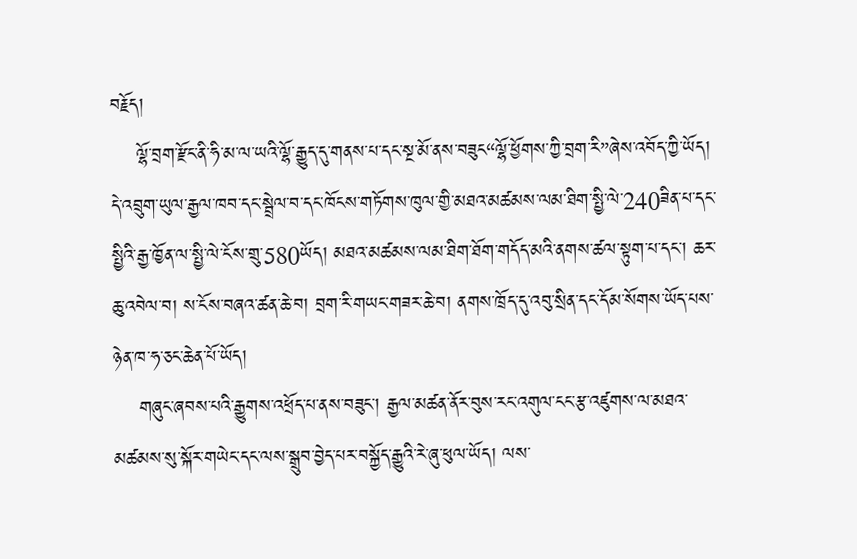བརྗོད།
    ལྷོ་བྲག་རྫོང་ནི་ཧི་མ་ལ་ཡའི་ལྷོ་རྒྱུད་དུ་གནས་པ་དང་སྔ་མོ་ནས་བཟུང“ལྷོ་ཕྱོགས་ཀྱི་བྲག་རི”ཞེས་འབོད་ཀྱི་ཡོད། དེ་འབྲུག་ཡུལ་རྒྱལ་ཁབ་དང་སྦྲེལ་བ་དང་ཁོངས་གཏོགས་ཁུལ་གྱི་མཐའ་མཚམས་ལམ་ཐིག་སྤྱི་ལེ་240ཟིན་པ་དང་སྤྱིའི་རྒྱ་ཁྱོན་ལ་སྤྱི་ལེ་ངོས་གྲུ་580ཡོད། མཐའ་མཚམས་ལམ་ཐིག་ཐོག་གདོད་མའི་ནགས་ཚལ་སྟུག་པ་དང་། ཆར་ཆུ་འབེལ་བ། ས་ངོས་བཞའ་ཚན་ཆེ་བ། བྲག་རི་གཡང་གཟར་ཆེ་བ། ནགས་ཁྲོད་དུ་འབུ་སྲིན་དང་དོམ་སོགས་ཡོད་པས་ཉེན་ཁ་ཧ་ཅང་ཆེན་པོ་ཡོད།
    གཞུང་ཞབས་པའི་རྒྱུགས་འཕྲོད་པ་ནས་བཟུང་། རྒྱལ་མཚན་ནོར་བུས་རང་འགུལ་ངང་རྩ་འཛུགས་ལ་མཐའ་མཚམས་སུ་སྐོར་གཡེང་དང་ལས་སྒྲུབ་བྱེད་པར་བསྐྱོད་རྒྱུའི་རེ་ཞུ་ཕུལ་ཡོད། ལས་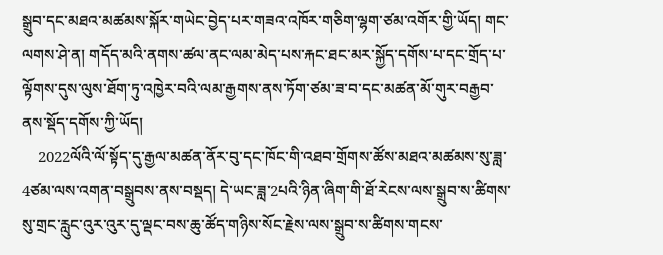སྒྲུབ་དང་མཐའ་མཚམས་སྐོར་གཡེང་བྱེད་པར་གཟའ་འཁོར་གཅིག་ལྷག་ཙམ་འགོར་གྱི་ཡོད། གང་ལགས་ཤེ་ན། གདོད་མའི་ནགས་ཚལ་ནང་ལམ་མེད་པས་རྐང་ཐང་མར་སྐྱོད་དགོས་པ་དང་གྲོད་པ་ལྟོགས་དུས་ལུས་ཐོག་ཏུ་འཁྱེར་བའི་ལམ་རྒྱགས་ནས་ཏོག་ཙམ་ཟ་བ་དང་མཚན་མོ་གུར་བརྒྱབ་ནས་སྡོད་དགོས་ཀྱི་ཡོད།
    2022ལོའི་ལོ་སྟོད་དུ་རྒྱལ་མཚན་ནོར་བུ་དང་ཁོང་གི་འཐབ་གྲོགས་ཚོས་མཐའ་མཚམས་སུ་ཟླ་4ཙམ་ལས་འགན་བསྒྲུབས་ནས་བསྡད། དེ་ཡང་ཟླ་2པའི་ཉིན་ཞིག་གི་ཐོ་རེངས་ལས་སྒྲུབ་ས་ཚིགས་སུ་གྲང་རླུང་འུར་འུར་དུ་ལྡང་བས་ཆུ་ཚོད་གཉིས་སོང་རྗེས་ལས་སྒྲུབ་ས་ཚིགས་གངས་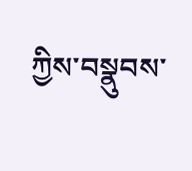ཀྱིས་བསྣུབས་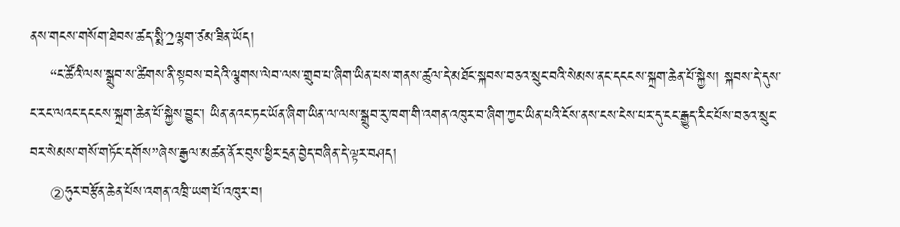ནས་གངས་གསོག་ཐེབས་ཚད་སྨི་2ལྷག་ཙམ་ཟིན་ཡོད།
    “ང་ཚོའི་ལས་སྒྲུབ་ས་ཚིགས་ནི་སྟབས་བདེའི་ལྕགས་ལེབ་ལས་གྲུབ་པ་ཞིག་ཡིན་པས་གནས་ཚུལ་དེ་མཐོང་སྐབས་བཅའ་སྲུང་བའི་སེམས་ནང་དངངས་སྐྲག་ཆེན་པོ་སྐྱེས། སྐབས་དེ་དུས་ང་རང་ལའང་དངངས་སྐྲག་ཆེན་པོ་སྐྱེས་བྱུང་། ཡིན་ནའང་ཏང་ཡོན་ཞིག་ཡིན་ལ་ལས་སྒྲུབ་རུ་ཁག་གི་འགན་འཁུར་བ་ཞིག་ཀྱང་ཡིན་པའི་ངོས་ནས་ངས་ངེས་པར་དུ་ངང་རྒྱུད་རིང་པོས་བཅའ་སྲུང་བར་སེམས་གསོ་གཏོང་དགོས”ཞེས་རྒྱལ་མཚན་ནོར་བུས་ཕྱིར་དྲན་བྱེད་བཞིན་དེ་ལྟར་བཤད།
    ②ཧུར་བརྩོན་ཆེན་པོས་འགན་འཁྲི་ཡག་པོ་འཁུར་བ།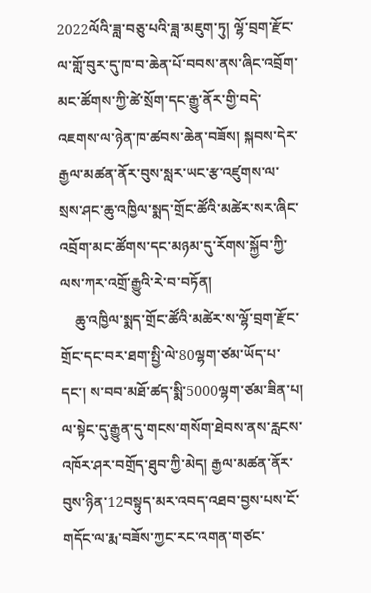2022ལོའི་ཟླ་བཅུ་པའི་ཟླ་མཇུག་ཏུ། ལྷོ་བྲག་རྫོང་ལ་གློ་བུར་དུ་ཁ་བ་ཆེན་པོ་བབས་ནས་ཞིང་འབྲོག་མང་ཚོགས་ཀྱི་ཚེ་སྲོག་དང་རྒྱུ་ནོར་གྱི་བདེ་འཇགས་ལ་ཉེན་ཁ་ཚབས་ཆེན་བཟོས། སྐབས་དེར་རྒྱལ་མཚན་ནོར་བུས་སླར་ཡང་རྩ་འཛུགས་ལ་སྲས་ཤང་ཆུ་འཁྱིལ་སྨད་གྲོང་ཚོའི་མཚེར་སར་ཞིང་འབྲོག་མང་ཚོགས་དང་མཉམ་དུ་རོགས་སྐྱོབ་ཀྱི་ལས་ཀར་འགྲོ་རྒྱུའི་རེ་བ་བཏོན།
    ཆུ་འཁྱིལ་སྨད་གྲོང་ཚོའི་མཚེར་ས་ལྷོ་བྲག་རྫོང་གྲོང་དང་བར་ཐག་སྤྱི་ལེ་80ལྷག་ཙམ་ཡོད་པ་དང་། ས་བབ་མཐོ་ཚད་སྨི་5000ལྷག་ཙམ་ཟིན་པ། ལ་སྟེང་དུ་རྒྱུན་དུ་གངས་གསོག་ཐེབས་ནས་རླངས་འཁོར་ཤར་བགྲོད་ཐུབ་ཀྱི་མེད། རྒྱལ་མཚན་ནོར་བུས་ཉིན་12བསྟུད་མར་འབད་འཐབ་བྱས་པས་ངོ་གདོང་ལ་རྨ་བཟོས་ཀྱང་རང་འགན་གཙང་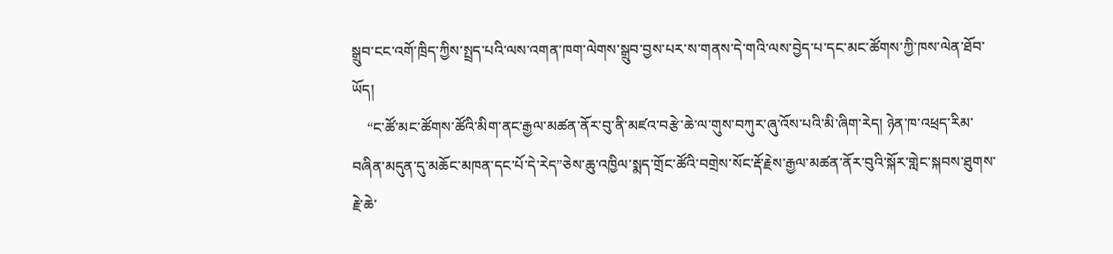སྒྲུབ་ངང་འགོ་ཁྲིད་ཀྱིས་སྤྲད་པའི་ལས་འགན་ཁག་ལེགས་སྒྲུབ་བྱས་པར་ས་གནས་དེ་གའི་ལས་བྱེད་པ་དང་མང་ཚོགས་ཀྱི་ཁས་ལེན་ཐོབ་ཡོད།
    “ང་ཚོ་མང་ཚོགས་ཚོའི་མིག་ནང་རྒྱལ་མཚན་ནོར་བུ་ནི་མཛའ་བརྩེ་ཆེ་ལ་གུས་བཀུར་ཞུ་འོས་པའི་མི་ཞིག་རེད། ཉེན་ཁ་འཕྲད་རིམ་བཞིན་མདུན་དུ་མཆོང་མཁན་དང་པོ་དེ་རེད”ཅེས་ཆུ་འཁྱིལ་སྨད་གྲོང་ཚོའི་བགྲེས་སོང་རྡོ་རྗེས་རྒྱལ་མཚན་ནོར་བུའི་སྐོར་གླེང་སྐབས་ཐུགས་རྗེ་ཆེ་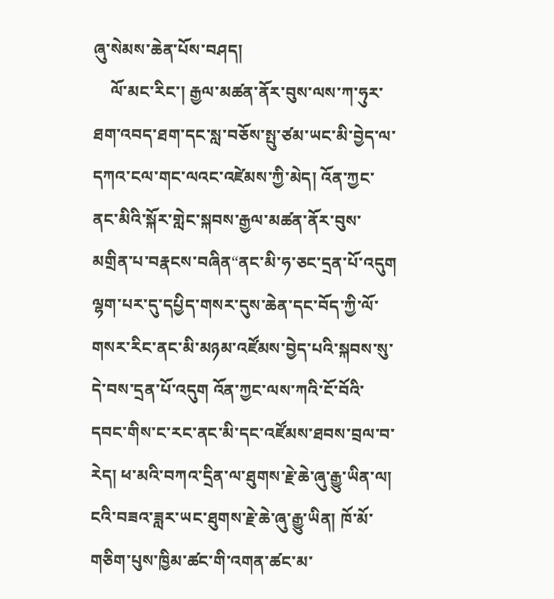ཞུ་སེམས་ཆེན་པོས་བཤད།
    ལོ་མང་རིང་། རྒྱལ་མཚན་ནོར་བུས་ལས་ཀ་ཧུར་ཐག་འབད་ཐག་དང་སླ་བཅོས་སྤུ་ཙམ་ཡང་མི་བྱེད་ལ་དཀའ་ངལ་གང་ལའང་འཛེམས་ཀྱི་མེད། འོན་ཀྱང་ནང་མིའི་སྐོར་གླེང་སྐབས་རྒྱལ་མཚན་ནོར་བུས་མགྲིན་པ་བརྣངས་བཞིན“ནང་མི་ཧ་ཅང་དྲན་པོ་འདུག ལྷག་པར་དུ་དཔྱིད་གསར་དུས་ཆེན་དང་བོད་ཀྱི་ལོ་གསར་རིང་ནང་མི་མཉམ་འཛོམས་བྱེད་པའི་སྐབས་སུ་དེ་བས་དྲན་པོ་འདུག འོན་ཀྱང་ལས་ཀའི་ངོ་བོའི་དབང་གིས་ང་རང་ནང་མི་དང་འཛོམས་ཐབས་བྲལ་བ་རེད། ཕ་མའི་བཀའ་དྲིན་ལ་ཐུགས་རྗེ་ཆེ་ཞུ་རྒྱུ་ཡིན་ལ། ངའི་བཟའ་ཟླར་ཡང་ཐུགས་རྗེ་ཆེ་ཞུ་རྒྱུ་ཡིན། ཁོ་མོ་གཅིག་པུས་ཁྱིམ་ཚང་གི་འགན་ཚང་མ་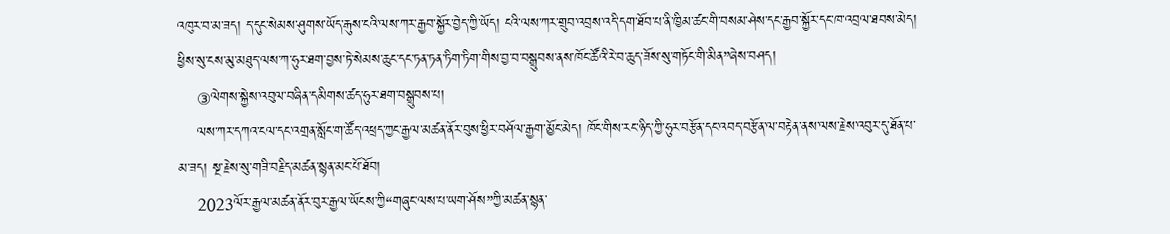འཁུར་བ་མ་ཟད། ད་དུང་སེམས་ཤུགས་ཡོད་རྒུས་ངའི་ལས་ཀར་རྒྱབ་སྐྱོར་བྱེད་ཀྱི་ཡོད། ངའི་ལས་ཀར་གྲུབ་འབྲས་འདི་དག་ཐོབ་པ་ནི་ཁྱིམ་ཚང་གི་བསམ་ཤེས་དང་རྒྱབ་སྐྱོར་དང་ཁ་འབྲལ་ཐབས་མེད། ཕྱིས་སུ་ངས་མུ་མཐུད་ལས་ཀ་ཧུར་ཐག་བྱས་ཏེ་སེམས་ཆུང་དང་ཏན་ཏན་ཏིག་ཏིག་གིས་བྱ་བ་བསྒྲུབས་ནས་ཁོང་ཚོའི་རེ་བ་ཆུད་ཟོས་སུ་གཏོང་གི་མིན”ཞེས་བཤད།
    ③ལེགས་སྐྱེས་འབུལ་བཞིན་དམིགས་ཚད་ཧུར་ཐག་བསྒྲུབས་པ།
    ལས་ཀར་དཀའ་ངལ་དང་འགྲན་སློང་ག་ཚོད་འཕྲད་ཀྱང་རྒྱལ་མཚན་ནོར་བུས་ཕྱིར་བཤོལ་རྒྱག་མྱོང་མེད། ཁོང་གིས་རང་ཉིད་ཀྱི་ཧུར་བརྩོན་དང་འབད་བརྩོན་ལ་བརྟེན་ནས་ལས་རྗེས་འབུར་དུ་ཐོན་པ་མ་ཟད། སྔ་རྗེས་སུ་གཟི་བརྗིད་མཚན་སྙན་མང་པོ་ཐོབ།
    2023ལོར་རྒྱལ་མཚན་ནོར་བུར་རྒྱལ་ཡོངས་ཀྱི“གཞུང་ལས་པ་ཡག་ཤོས”ཀྱི་མཚན་སྙན་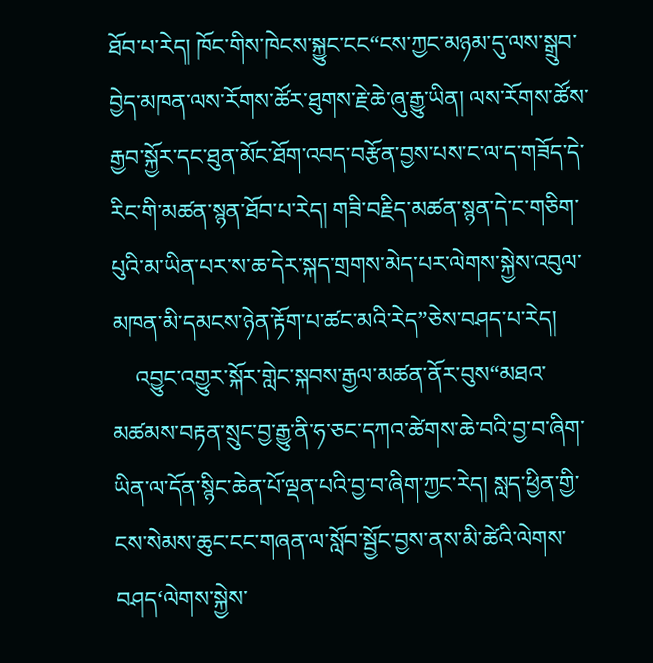ཐོབ་པ་རེད། ཁོང་གིས་ཁེངས་སྐྱུང་ངང“ངས་ཀྱང་མཉམ་དུ་ལས་སྒྲུབ་བྱེད་མཁན་ལས་རོགས་ཚོར་ཐུགས་རྗེ་ཆེ་ཞུ་རྒྱུ་ཡིན། ལས་རོགས་ཚོས་རྒྱབ་སྐྱོར་དང་ཐུན་མོང་ཐོག་འབད་བརྩོན་བྱས་པས་ང་ལ་ད་གཟོད་དེ་རིང་གི་མཚན་སྙན་ཐོབ་པ་རེད། གཟི་བརྗིད་མཚན་སྙན་དེ་ང་གཅིག་པུའི་མ་ཡིན་པར་ས་ཆ་དེར་སྐད་གྲགས་མེད་པར་ལེགས་སྐྱེས་འབུལ་མཁན་མི་དམངས་ཉེན་རྟོག་པ་ཚང་མའི་རེད”ཅེས་བཤད་པ་རེད།
    འབྱུང་འགྱུར་སྐོར་གླེང་སྐབས་རྒྱལ་མཚན་ནོར་བུས“མཐའ་མཚམས་བརྟན་སྲུང་བྱ་རྒྱུ་ནི་ཧ་ཅང་དཀའ་ཚེགས་ཆེ་བའི་བྱ་བ་ཞིག་ཡིན་ལ་དོན་སྙིང་ཆེན་པོ་ལྡན་པའི་བྱ་བ་ཞིག་ཀྱང་རེད། སླད་ཕྱིན་གྱི་ངས་སེམས་ཆུང་ངང་གཞན་ལ་སློབ་སྦྱོང་བྱས་ནས་མི་ཚེའི་ལེགས་བཤད‘ལེགས་སྐྱེས་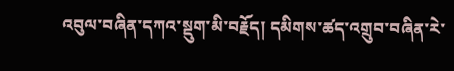འབུལ་བཞིན་དཀའ་སྡུག་མི་བརྗོད། དམིགས་ཚད་འགྲུབ་བཞིན་རེ་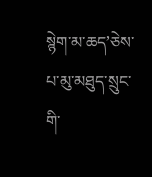སྙེག་མ་ཆད’ཅེས་པ་མུ་མཐུད་སྲུང་གི་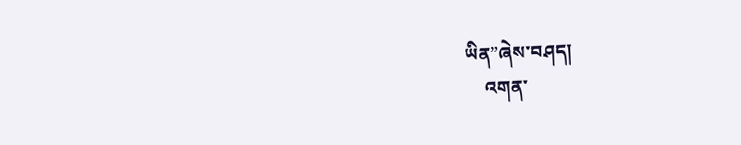ཡིན”ཞེས་བཤད།
    འགན་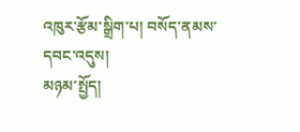འཁུར་རྩོམ་སྒྲིག་པ། བསོད་ནམས་དབང་འདུས།
མཉམ་སྤྱོད།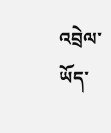འབྲེལ་ཡོད་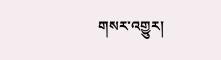གསར་འགྱུར།